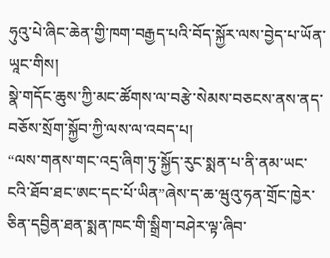ཧུའུ་པེ་ཞིང་ཆེན་གྱི་ཁག་བརྒྱད་པའི་བོད་སྐྱོར་ལས་བྱེད་པ་ཡོན་ཡཱང་གིས།
སྣེ་གདོང་ཆུས་ཀྱི་མང་ཚོགས་ལ་བརྩེ་སེམས་བཅངས་ནས་ནད་བཅོས་སྲོག་སྐྱོབ་ཀྱི་ལས་ལ་འབད་པ།
“ལས་གནས་གང་འདྲ་ཞིག་ཏུ་སྐྱོད་རུང་སྨན་པ་ནི་ནམ་ཡང་ངའི་ཐོབ་ཐང་ཨང་དང་པོ་ཡིན”ཞེས་ད་ཆ་ཝུའུ་ཧན་གྲོང་ཁྱེར་ཅིན་དབྱིན་ཐན་སྨན་ཁང་གི་སྒྲིག་བཤེར་ལྟ་ཞིབ་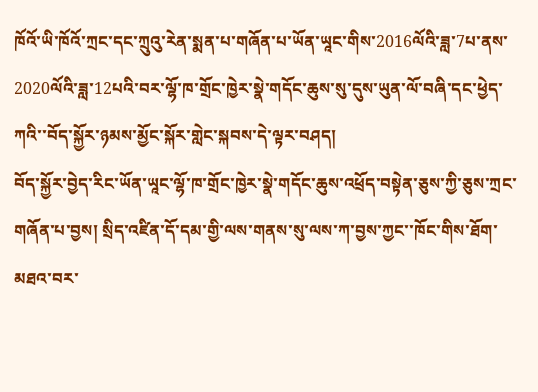ཁོའོ་ཡི་ཁོའོ་ཀྲང་དང་ཀྲུའུ་རེན་སྨན་པ་གཞོན་པ་ཡོན་ཡཱང་གིས་2016ལོའི་ཟླ་7པ་ནས་2020ལོའི་ཟླ་12པའི་བར་ལྷོ་ཁ་གྲོང་ཁྱེར་སྣེ་གདོང་ཆུས་སུ་དུས་ཡུན་ལོ་བཞི་དང་ཕྱེད་ཀའི་་བོད་སྐྱོར་ཉམས་མྱོང་སྐོར་གླེང་སྐབས་དེ་ལྟར་བཤད།
བོད་སྐྱོར་བྱེད་རིང་ཡོན་ཡཱང་ལྷོ་ཁ་གྲོང་ཁྱེར་སྣེ་གདོང་ཆུས་འཕྲོད་བསྟེན་ཅུས་ཀྱི་ཅུས་ཀྲང་གཞོན་པ་བྱས། སྲིད་འཛིན་དོ་དམ་གྱི་ལས་གནས་སུ་ལས་ཀ་བྱས་ཀྱང་་ཁོང་གིས་ཐོག་མཐའ་བར་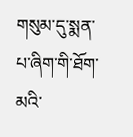གསུམ་དུ་སྨན་པ་ཞིག་གི་ཐོག་མའི་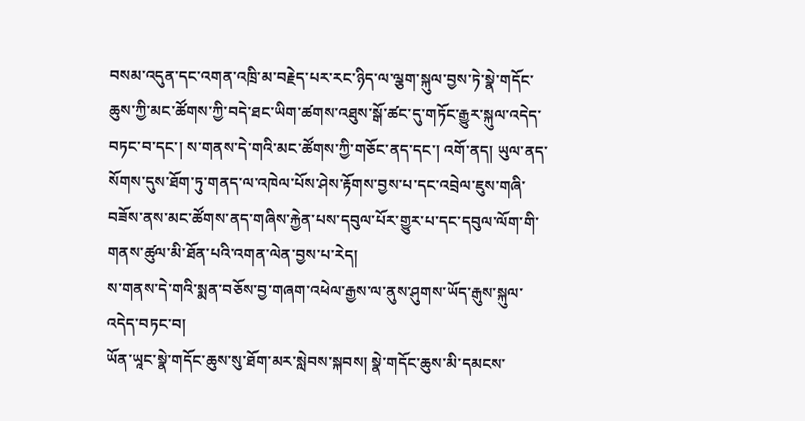བསམ་འདུན་དང་འགན་འཁྲི་མ་བརྗེད་པར་རང་ཉིད་ལ་ལྕག་སྐུལ་བྱས་ཏེ་སྣེ་གདོང་ཆུས་ཀྱི་མང་ཚོགས་ཀྱི་བདེ་ཐང་ཡིག་ཚགས་འཐུས་སྒོ་ཚང་དུ་གཏོང་རྒྱུར་སྐུལ་འདེད་བཏང་བ་དང་། ས་གནས་དེ་གའི་མང་ཚོགས་ཀྱི་གཅོང་ནད་དང་། འགོ་ནད། ཡུལ་ནད་སོགས་དུས་ཐོག་ཏུ་གནད་ལ་འཁེལ་པོས་ཤེས་རྟོགས་བྱས་པ་དང་འབྲེལ་ཇུས་གཞི་བཟོས་ནས་མང་ཚོགས་ནད་གཞིས་རྐྱེན་པས་དབུལ་པོར་གྱུར་པ་དང་དབུལ་ལོག་གི་གནས་ཚུལ་མི་ཐོན་པའི་འགན་ལེན་བྱས་པ་རེད།
ས་གནས་དེ་གའི་སྨན་བཅོས་བྱ་གཞག་འཕེལ་རྒྱས་ལ་ནུས་ཤུགས་ཡོད་རྒུས་སྐུལ་འདེད་བཏང་བ།
ཡོན་ཡཱང་སྣེ་གདོང་ཆུས་སུ་ཐོག་མར་སླེབས་སྐབས། སྣེ་གདོང་ཆུས་མི་དམངས་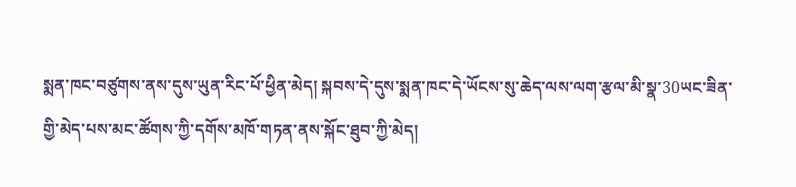སྨན་ཁང་བཙུགས་ནས་དུས་ཡུན་རིང་པོ་ཕྱིན་མེད། སྐབས་དེ་དུས་སྨན་ཁང་དེ་ཡོངས་སུ་ཆེད་ལས་ལག་རྩལ་མི་སྣ་30ཡང་ཟིན་གྱི་མེད་པས་མང་ཚོགས་ཀྱི་དགོས་མཁོ་གཏན་ནས་སྐོང་ཐུབ་ཀྱི་མེད།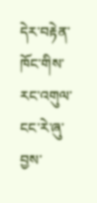དེར་བརྟེན་ཁོང་གིས་རང་འགུལ་ངང་རེ་ཞུ་བྱས་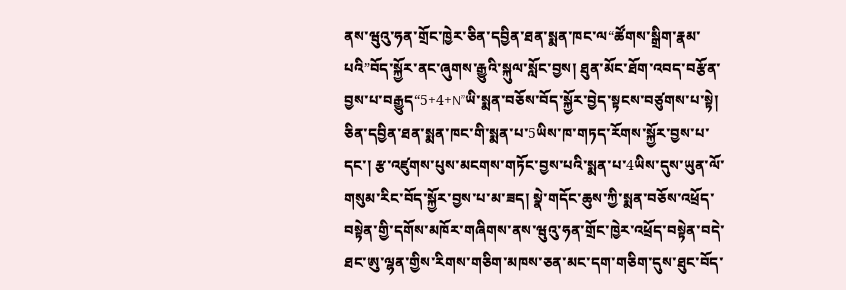ནས་ཝུའུ་ཧན་གྲོང་ཁྱེར་ཅིན་དབྱིན་ཐན་སྨན་ཁང་ལ“ཚོགས་སྒྲིག་རྣམ་པའི”བོད་སྐྱོར་ནང་ཞུགས་རྒྱུའི་སྐུལ་སློང་བྱས། ཐུན་མོང་ཐོག་འབད་བརྩོན་བྱས་པ་བརྒྱུད“5+4+N”ཡི་སྨན་བཅོས་བོད་སྐྱོར་བྱེད་སྟངས་བཙུགས་པ་སྟེ། ཅིན་དབྱིན་ཐན་སྨན་ཁང་གི་སྨན་པ་5ཡིས་ཁ་གཏད་རོགས་སྐྱོར་བྱས་པ་དང་། རྩ་འཛུགས་པུས་མངགས་གཏོང་བྱས་པའི་སྨན་པ་4ཡིས་དུས་ཡུན་ལོ་གསུམ་རིང་བོད་སྐྱོར་བྱས་པ་མ་ཟད། སྣེ་གདོང་ཆུས་ཀྱི་སྨན་བཅོས་འཕྲོད་བསྟེན་གྱི་དགོས་མཁོར་གཞིགས་ནས་ཝུའུ་ཧན་གྲོང་ཁྱེར་འཕྲོད་བསྟེན་བདེ་ཐང་ཨུ་ལྷན་གྱིས་རིགས་གཅིག་མཁས་ཅན་མང་དག་གཅིག་དུས་ཐུང་བོད་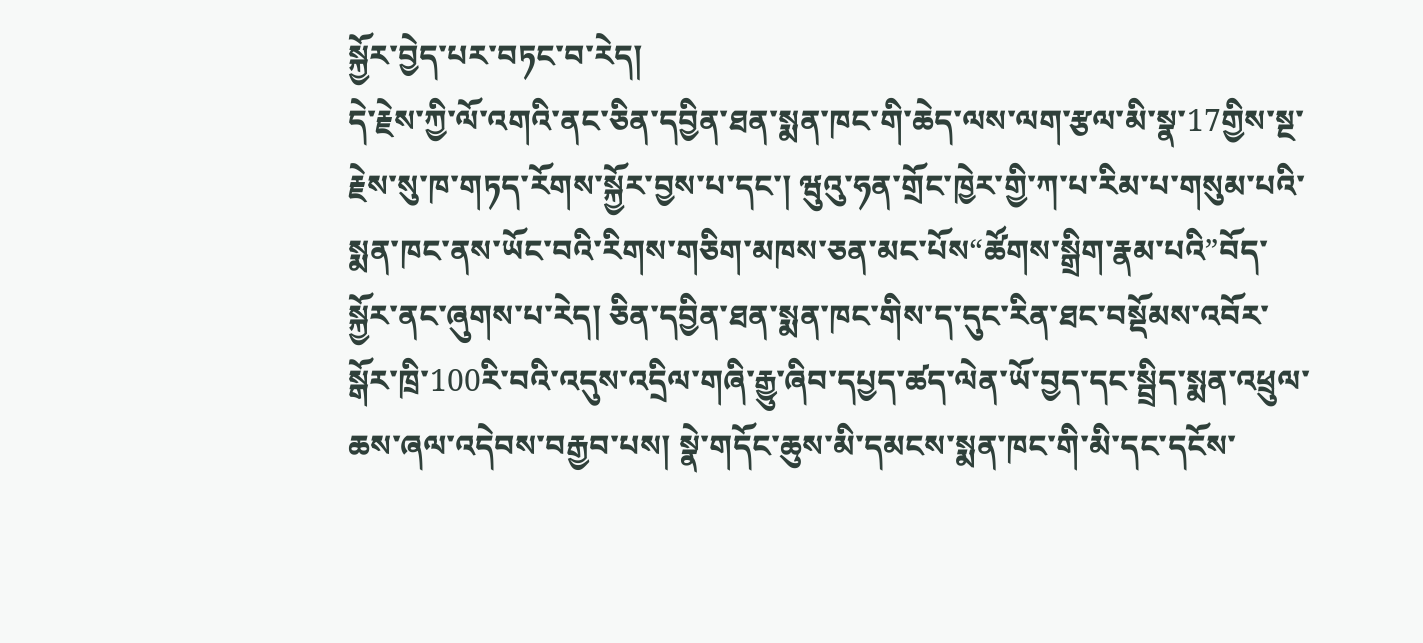སྐྱོར་བྱེད་པར་བཏང་བ་རེད།
དེ་རྗེས་ཀྱི་ལོ་འགའི་ནང་ཅིན་དབྱིན་ཐན་སྨན་ཁང་གི་ཆེད་ལས་ལག་རྩལ་མི་སྣ་17གྱིས་སྔ་རྗེས་སུ་ཁ་གཏད་རོགས་སྐྱོར་བྱས་པ་དང་། ཝུའུ་ཧན་གྲོང་ཁྱེར་གྱི་ཀ་པ་རིམ་པ་གསུམ་པའི་སྨན་ཁང་ནས་ཡོང་བའི་རིགས་གཅིག་མཁས་ཅན་མང་པོས“ཚོགས་སྒྲིག་རྣམ་པའི”བོད་སྐྱོར་ནང་ཞུགས་པ་རེད། ཅིན་དབྱིན་ཐན་སྨན་ཁང་གིས་ད་དུང་རིན་ཐང་བསྡོམས་འབོར་སྒོར་ཁྲི་100རི་བའི་འདུས་འདྲིལ་གཞི་རྒྱུ་ཞིབ་དཔྱད་ཚད་ལེན་ཡོ་བྱད་དང་སྦྲིད་སྨན་འཕྲུལ་ཆས་ཞལ་འདེབས་བརྒྱབ་པས། སྣེ་གདོང་ཆུས་མི་དམངས་སྨན་ཁང་གི་མི་དང་དངོས་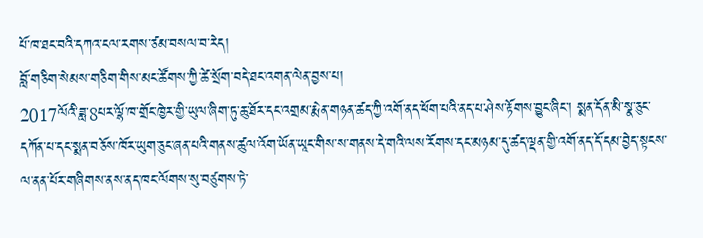པོ་ཁ་ཐང་བའི་དཀའ་ངལ་རགས་ཙམ་བསལ་བ་རེད།
བློ་གཅིག་སེམས་གཅིག་གིས་མང་ཚོགས་ཀྱི་ཚེ་སྲོག་བདེ་ཐང་འགན་ལེན་བྱས་པ།
2017ལོའི་ཟླ་8པར་ལྷོ་ཁ་གྲོང་ཁྱེར་གྱི་ཡུལ་ཞིག་ཏུ་ཆུ་ཐོར་དང་འགྲམ་རྨེན་གཉན་ཚད་ཀྱི་འགོ་ནད་ཕོག་པའི་ནད་པ་ཤེས་རྟོགས་བྱུང་ཞིང་། སྨན་དོན་མི་སྣ་ཅུང་དཀོན་པ་དང་སྨན་བཅོས་ཁོར་ཡུག་ཅུང་ཞན་པའི་གནས་ཚུལ་འོག་ཡོན་ཡཱང་གིས་ས་གནས་དེ་གའི་ལས་རོགས་དང་མཉམ་དུ་ཚད་ལྡན་གྱི་འགོ་ནད་དོ་དམ་བྱེད་སྟངས་ལ་ནན་པོར་གཞིགས་ནས་ནད་ཁང་ལོགས་སུ་བཙུགས་ཏེ་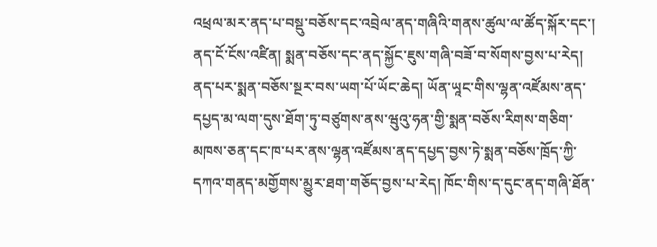འཕྲལ་མར་ནད་པ་བསྡུ་བཅོས་དང་འབྲེལ་ནད་གཞིའི་གནས་ཚུལ་ལ་ཚོད་སྐོར་དང་། ནད་ངོ་ངོས་འཛིན། སྨན་བཅོས་དང་ནད་སྐྱོང་ཇུས་གཞི་བཟོ་བ་སོགས་བྱས་པ་རེད།
ནད་པར་སྨན་བཅོས་སྔར་བས་ཡག་པོ་ཡོང་ཆེད། ཡོན་ཡཱང་གིས་ལྷན་འཛོམས་ནད་དཔྱད་མ་ལག་དུས་ཐོག་ཏུ་བཙུགས་ནས་ཝུའུ་ཧན་གྱི་སྨན་བཅོས་རིགས་གཅིག་མཁས་ཅན་དང་ཁ་པར་ནས་ལྷན་འཛོམས་ནད་དཔྱད་བྱས་ཏེ་སྨན་བཅོས་ཁྲོད་ཀྱི་དཀའ་གནད་མགྱོགས་མྱུར་ཐག་གཅོད་བྱས་པ་རེད། ཁོང་གིས་ད་དུང་ནད་གཞི་ཐོན་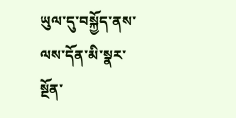ཡུལ་དུ་བསྐྱོད་ནས་ལས་དོན་མི་སྣར་སྔོན་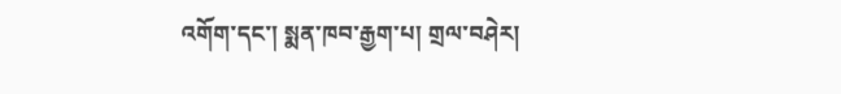འགོག་དང་། སྨན་ཁབ་རྒྱག་པ། གྲལ་བཤེར།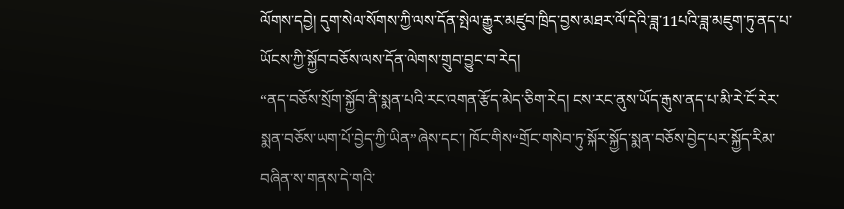ལོགས་དབྱེ། དུག་སེལ་སོགས་ཀྱི་ལས་དོན་སྤེལ་རྒྱུར་མཛུབ་ཁྲིད་བྱས་མཐར་ལོ་དེའི་ཟླ་11པའི་ཟླ་མཇུག་ཏུ་ནད་པ་ཡོངས་ཀྱི་སྐྱོབ་བཅོས་ལས་དོན་ལེགས་གྲུབ་བྱུང་བ་རེད།
“ནད་བཅོས་སྲོག་སྐྱོབ་ནི་སྨན་པའི་རང་འགན་རྩོད་མེད་ཅིག་རེད། ངས་རང་ནུས་ཡོད་རྒུས་ནད་པ་མི་རེ་ངོ་རེར་སྨན་བཅོས་ཡག་པོ་བྱེད་ཀྱི་ཡིན”ཞེས་དང་། ཁོང་གིས“གྲོང་གསེབ་ཏུ་སྐོར་སྐྱོད་སྨན་བཅོས་བྱེད་པར་སྐྱོད་རིམ་བཞིན་ས་གནས་དེ་གའི་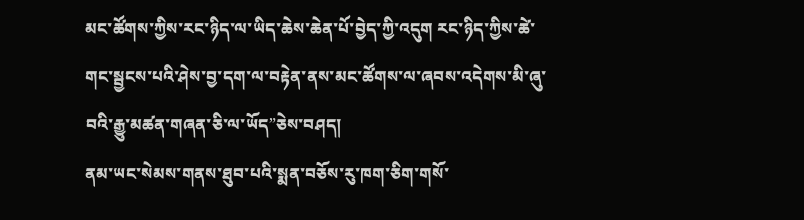མང་ཚོགས་ཀྱིས་རང་ཉིད་ལ་ཡིད་ཆེས་ཆེན་པོ་བྱེད་ཀྱི་འདུག རང་ཉིད་ཀྱིས་ཚེ་གང་སྦྱངས་པའི་ཤེས་བྱ་དག་ལ་བརྟེན་ནས་མང་ཚོགས་ལ་ཞབས་འདེགས་མི་ཞུ་བའི་རྒྱུ་མཚན་གཞན་ཅི་ལ་ཡོད”ཅེས་བཤད།
ནམ་ཡང་སེམས་གནས་ཐུབ་པའི་སྨན་བཅོས་རུ་ཁག་ཅིག་གསོ་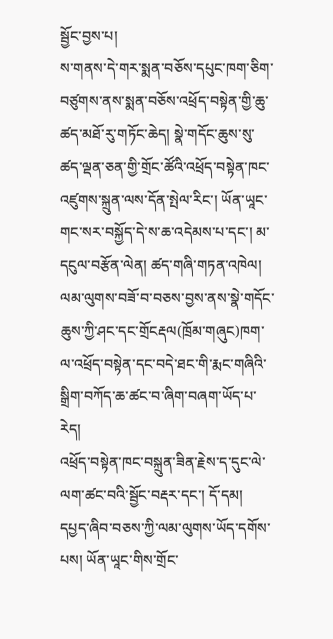སྦྱོང་བྱས་པ།
ས་གནས་དེ་གར་སྨན་བཅོས་དཔུང་ཁག་ཅིག་བཙུགས་ནས་སྨན་བཅོས་འཕྲོད་བསྟེན་གྱི་ཆུ་ཚད་མཐོ་རུ་གཏོང་ཆེད། སྣེ་གདོང་ཆུས་སུ་ཚད་ལྡན་ཅན་གྱི་གྲོང་ཚོའི་འཕྲོད་བསྟེན་ཁང་འཛུགས་སྐྲུན་ལས་དོན་སྤེལ་རིང་། ཡོན་ཡཱང་གང་སར་བསྐྱོད་དེ་ས་ཆ་འདེམས་པ་དང་། མ་དངུལ་བརྩོན་ལེན། ཚད་གཞི་གཏན་འཁེལ། ལམ་ལུགས་བཟོ་བ་བཅས་བྱས་ནས་སྣེ་གདོང་ཆུས་ཀྱི་ཤང་དང་གྲོངརྡལ(ཁྲོམ་གཞུང)ཁག་ལ་འཕྲོད་བསྟེན་དང་བདེ་ཐང་གི་རྨང་གཞིའི་སྒྲིག་བཀོད་ཆ་ཚང་བ་ཞིག་བཞག་ཡོད་པ་རེད།
འཕྲོད་བསྟེན་ཁང་བསྐྲུན་ཟིན་རྗེས་ད་དུང་ལེ་ལག་ཚང་བའི་སྦྱོང་བརྡར་དང་། དོ་དམ། དཔྱད་ཞིབ་བཅས་ཀྱི་ལམ་ལུགས་ཡོད་དགོས་པས། ཡོན་ཡཱང་གིས་གྲོང་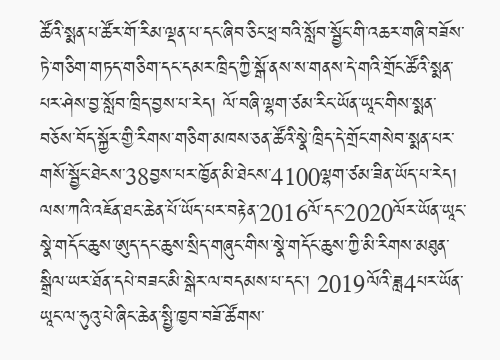ཚོའི་སྨན་པ་ཚོར་གོ་རིམ་ལྡན་པ་དང་ཞིབ་ཅིང་ཕྲ་བའི་སློབ་སྦྱོང་གི་འཆར་གཞི་བཟོས་ཏེ་གཅིག་གཏད་གཅིག་དང་དམར་ཁྲིད་ཀྱི་སྒོ་ནས་ས་གནས་དེ་གའི་གྲོང་ཚོའི་སྨན་པར་ཤེས་བྱ་སློབ་ཁྲིད་བྱས་པ་རེད། ལོ་བཞི་ལྷག་ཙམ་རིང་ཡོན་ཡཱང་གིས་སྨན་བཅོས་བོད་སྐྱོར་གྱི་རིགས་གཅིག་མཁས་ཅན་ཚོའི་སྣེ་ཁྲིད་དེ་གྲོང་གསེབ་སྨན་པར་གསོ་སྦྱོང་ཐེངས་38བྱས་པར་ཁྱོན་མི་ཐེངས་4100ལྷག་ཙམ་ཟིན་ཡོད་པ་རེད།
ལས་ཀའི་འཇོན་ཐང་ཆེན་པོ་ཡོད་པར་བརྟེན་2016ལོ་དང་2020ལོར་ཡོན་ཡཱང་སྣེ་གདོང་ཆུས་ཨུད་དང་ཆུས་སྲིད་གཞུང་གིས་སྣེ་གདོང་ཆུས་ཀྱི་མི་རིགས་མཐུན་སྒྲིལ་ཡར་ཐོན་དཔེ་བཟང་མི་སྒེར་ལ་བདམས་པ་དང་། 2019ལོའི་ཟླ4པར་ཡོན་ཡཱང་ལ་ཧུའུ་པེ་ཞིང་ཆེན་སྤྱི་ཁྱབ་བཟོ་ཚོགས་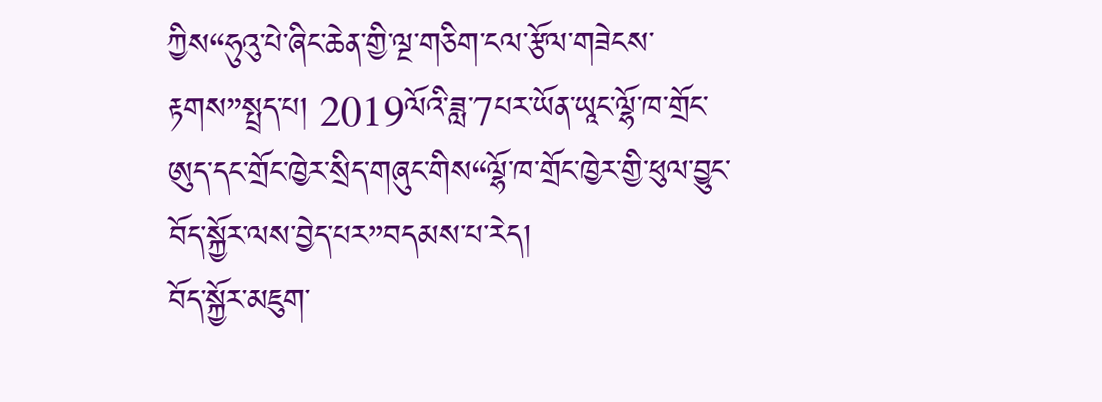ཀྱིས“ཧུའུ་པེ་ཞིང་ཆེན་གྱི་ལྔ་གཅིག་ངལ་རྩོལ་གཟེངས་རྟགས”སྤྲད་པ། 2019ལོའི་ཟླ་7པར་ཡོན་ཡཱང་ལྷོ་ཁ་གྲོང་ཨུད་དང་གྲོང་ཁྱེར་སྲིད་གཞུང་གིས“ལྷོ་ཁ་གྲོང་ཁྱེར་གྱི་ཕུལ་བྱུང་བོད་སྐྱོར་ལས་བྱེད་པར”བདམས་པ་རེད།
བོད་སྐྱོར་མཇུག་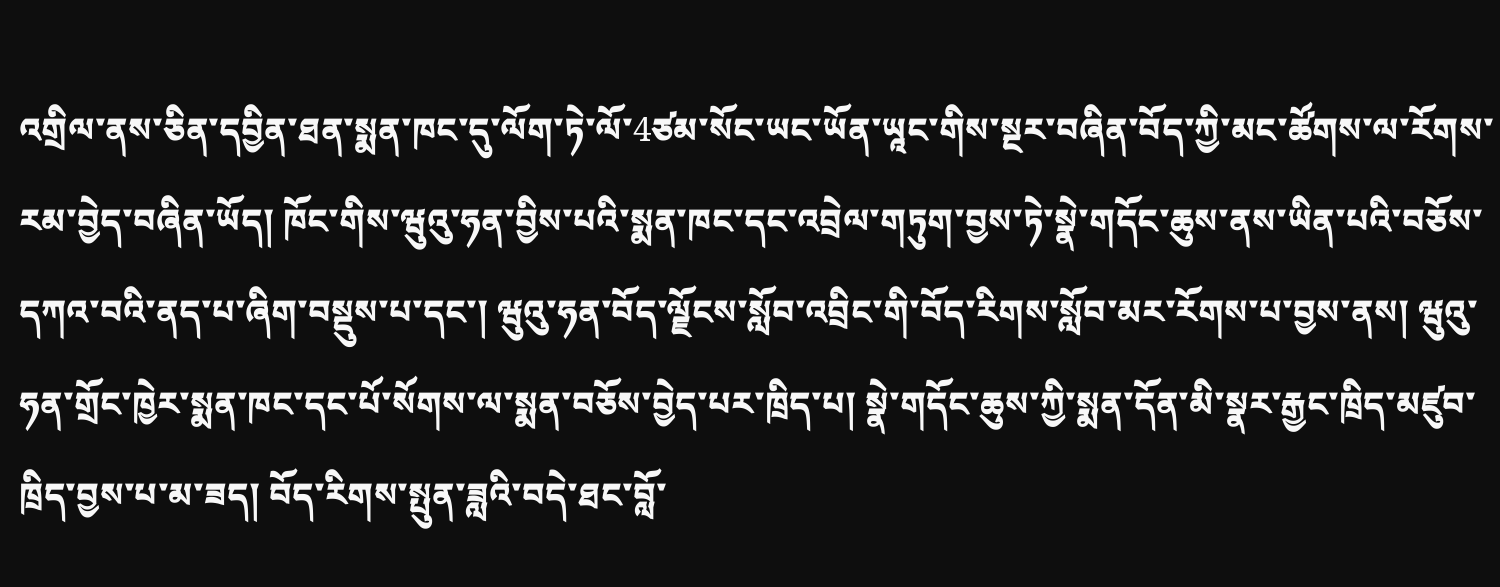འགྲིལ་ནས་ཅིན་དབྱིན་ཐན་སྨན་ཁང་དུ་ལོག་ཏེ་ལོ་4ཙམ་སོང་ཡང་ཡོན་ཡཱང་གིས་སྔར་བཞིན་བོད་ཀྱི་མང་ཚོགས་ལ་རོགས་རམ་བྱེད་བཞིན་ཡོད། ཁོང་གིས་ཝུའུ་ཧན་བྱིས་པའི་སྨན་ཁང་དང་འབྲེལ་གཏུག་བྱས་ཏེ་སྣེ་གདོང་ཆུས་ནས་ཡིན་པའི་བཅོས་དཀའ་བའི་ནད་པ་ཞིག་བསྡུས་པ་དང་། ཝུའུ་ཧན་བོད་ལྗོངས་སློབ་འབྲིང་གི་བོད་རིགས་སློབ་མར་རོགས་པ་བྱས་ནས། ཝུའུ་ཧན་གྲོང་ཁྱེར་སྨན་ཁང་དང་པོ་སོགས་ལ་སྨན་བཅོས་བྱེད་པར་ཁྲིད་པ། སྣེ་གདོང་ཆུས་ཀྱི་སྨན་དོན་མི་སྣར་རྒྱང་ཁྲིད་མཛུབ་ཁྲིད་བྱས་པ་མ་ཟད། བོད་རིགས་སྤུན་ཟླའི་བདེ་ཐང་བློ་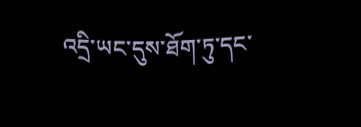འདྲི་ཡང་དུས་ཐོག་ཏུ་དང་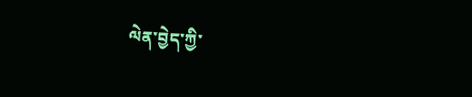ལེན་བྱེད་ཀྱི་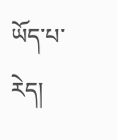ཡོད་པ་རེད།